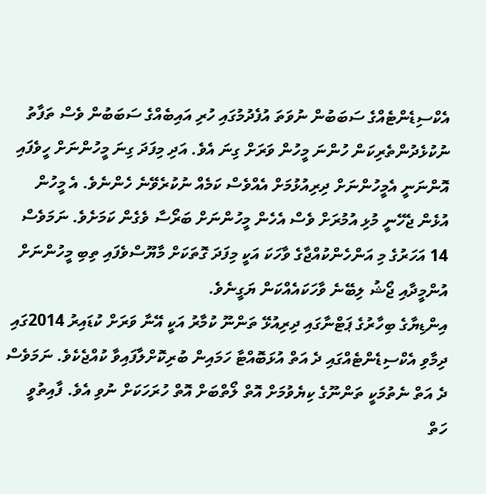އެކްސިޑެންޓެއްގެ ސަބަބުން ނުވަތަ އުފެދުމުގައި ހުރި އައިބެއްގެ ސަބަބުން ވެސް ތަފާތު ނުކުޅެދުންތެރިކަން ހުންނަ މީހުން ވަރަށް ގިނަ އެވެ. އަދި މިފަދަ ގިނަ މީހުންނަށް ހީވެފައި އޮންނަނީ އެމީހުންނަށް ދިރިއުޅުމަށް އެއްވެސް ކަމެއް ނުކުރެވޭނެ ހެންނެވެ. އެ މީހުން އުޅެން ޖެހޭނީ މުޅި އުމުރަށް ވެސް އެހެން މީހުންނަށް ބަރޯސާ ވެގެން ކަމަށެވެ. ނަމަވެސް 14 އަހަރުގެ މި އަންހެންކުއްޖާގެ ވާހަކަ އަކީ މިފަދަ ގޮތަކަށް މާޔޫސްވެފައި ތިބި މީހުންނަށް އުންމީދާއި ޖޯޝު ލިބޭނެ ވާހަކައެއްކަން ޔަގީނެވެ.
އިންޑިޔާގެ ބިހާރުގެ ޕަޓްނާގައި ދިރިއުޅޭ ތަންނޫ ކުމާރު އަކީ އޭނާ ވަރަށް ކުޑައިރު 2014ގައި ދިމާވި އެކްސިޑެންޓެއްގައި ދެ އަތް އުޅަބޮއްޓާ ހަމައިން ބުރިކޮށްލާފައިވާ ކުއްޖެކެވެ. ނަމަވެސް ދެ އަތް ނެތުމަކީ ތަންނޫގެ ކިޔެވުމަށް އޮތް ލޯތްބަށް އޮތް ހުރަހަކަށް ނުވި އެވެ. ފާއިތުވީ ހަތް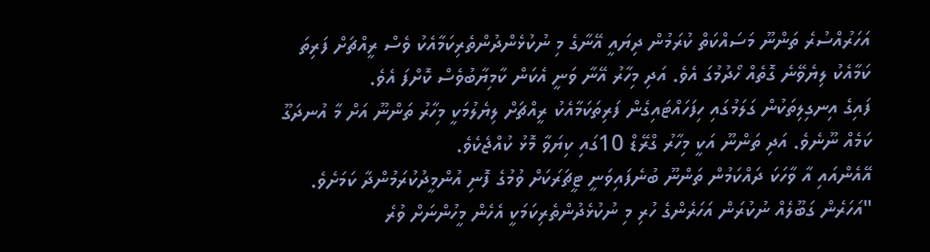އަހަރުއްސުރެ ތަންނޫ މަސައްކަތް ކުރަމުން ދިޔައީ އޭނާގެ މި ނުކުޅެންދުންތެރިކަމާއެކު ވެސް ރީއްޗަށް ފަރިތަ ކަމާއެކު ލިޔެވޭނެ ގޮތެއް ހޯދުމުގަ އެވެ. އަދި މިހާރު އޭނާ ވަނީ އެކަން ކާމިޔާބުވެސް ކޮށްފަ އެވެ.
ފައިގެ އިނގިލިތަކުން ގަލަމުގައި ހިފަހައްޓައިގެން ފަރިތަކަމާއެކު ރީއްޗަށް ލިޔެލުމަކީ މިހާރު ތަންނޫ އަށް މާ އުނދަގޫ ކަމެއް ނޫނެވެ. އަދި ތަންނޫ އަކީ މިހާރު ގްރޭޑް 10ގައި ކިޔަވާ މޮޅު ކުއްޖެކެވެ.
އޭއެންއައި އާ ވާހަކަ ދައްކަމުން ތަންނޫ ބުނެފައިވަނީ ޓީޗަރަކަށް ވުމުގެ ފޮނި އުންމީދުކުރަމުންދާ ކަމަށެވެ.
"އަހަރެން ގަބޫލެއް ނުކުރަން އަހަރެންގެ ހުރި މި ނުކުޅެދުންތެރިކަމަކީ އެހެން މީހުންނަށް ވުރެ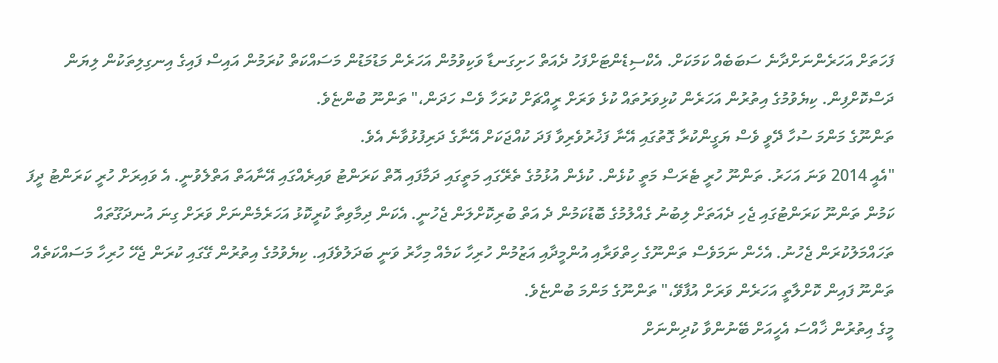ފަހަތަށް އަހަރެންނަށްދާނެ ސަބަބެއް ކަމަކަށް. އެކްސިޑެންޓަށްފަހު ދެއަތް ހަށިގަނޑާ ވަކިވުމުން އަހަރެން މަޑުމަޑުން މަސައްކަތް ކުރަމުން އައިސް ފައިގެ އިނގިލިތަކުން ލިޔަން ދަސްކޮށްފިން. ކިޔެވުމުގެ އިތުރުން އަހަރެން ކުޅިވަރުތައް ކުޅެ ވަރަށް ރީއްޗަށް ކުރަހާ ވެސް ހަދަން،" ތަންނޫ ބުންޏެވެ.
ތަންނޫގެ މަންމަ ސުހާ ދޭވީ ވެސް ޔަގީންކުރާ ގޮތުގައި އޭނާ ފަޚުރުވެރިވާ ފަދަ ކުއްޖަކަށް އޭނާގެ ދަރިފުޅުވާނެ އެވެ.
"އެއީ 2014 ވަނަ އަހަރު. ތަންނޫ ހުރީ ޓެރަސް މަތީ ކުޅެން. ކުޅެން އުޅުމުގެ ތެރޭގައި މަތީގައި ދަމާފައި އޮތް ކަރަންޓު ވައިރެއްގައި އޭނާއަތް އަތްލެވުނީ. އެ ވައިރަށް ހުރީ ކަރަންޓު ދީފަ ކަމުން ތަންނޫ ކަރަންޓުގައި ޖެހި ދެއަތަށް ލިބުނު ގެއްލުމުގެ ބޮޑުކަމުން ދެ އަތް ބުރިކޮށްލަން ޖެހުނީ. އެކަން ދިމާވިތާ ކުރީކޮޅު އަހަރެމެންނަށް ވަރަށް ގިނަ އުނދަގޫތައް ތަހައްމަލުކުރަން ޖެހުނު. އެހެން ނަމަވެސް ތަންނޫގެ ހިތްވަރާއި އުންމީދާއި އަޒުމުން ހުރިހާ ކަމެއް މިހާރު ވަނީ ބަދަލުވެފައި. ކިޔެވުމުގެ އިތުރުން ގޭގައި ކުރަން ޖެހޭ ހުރިހާ މަސައްކަތެއް ތަންނޫ ފައިން ކޮށްލާތީ އަހަރެން ވަރަށް އުފާވޭ،" ތަންނޫގެ މަންމަ ބުންޏެވެ.
މީގެ އިތުރުން ޚާއްސަ އެހީއަށް ބޭނުންވާ ކުދިންނަށް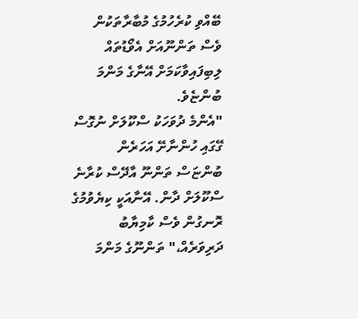ބޭއްވި ކުރެހުމުގެ މުބާރާތަކުން ވެސް ތަންނޫއަށް އެވޯޑުތައް ލިބިފައިވާކަމަށް އޭނާގެ މަންމަ ބުންޏެވެ.
"އެންމެ ދުވަހަކު ސްކޫލަށް ނުގޮސް ގޭގައި ހުންނާށޭ އަހަރެން ބުންޏަސް ތަންނޫ އާދޭސް ކުރާނެ ސްކޫލަށް ދާން. އޭނާއަކީ ކިޔެވުމުގެ ރޮނގުން ވެސް ކާމިޔާބު ދަރިވަރެއް،" ތަންނޫގެ މަންމަ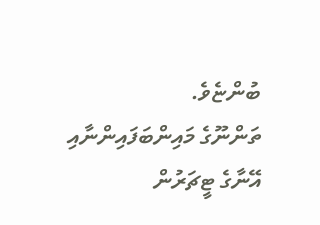ބުންޏެވެ.
ތަންނޫގެ މައިންބަފައިންނާއި އޭނާގެ ޓީޗަރުން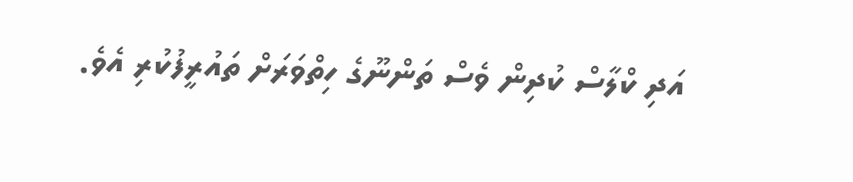އަދި ކްލާސް ކުދިން ވެސް ތަންނޫގެ ހިތްވަރަށް ތައުރީފުކުރި އެވެ.